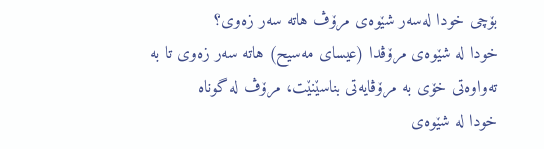بۆچی خودا لەسەر شێوەی مرۆڤ هاتە سەر زەوی؟
خودا لە شێوەی مرۆڤدا (عیسای مەسیح) هاتە سەر زەوی تا بە تەواوەتی خۆی بە مرۆڤایەتی بناسێنێت، مرۆڤ لە گوناه
خودا لە شێوەی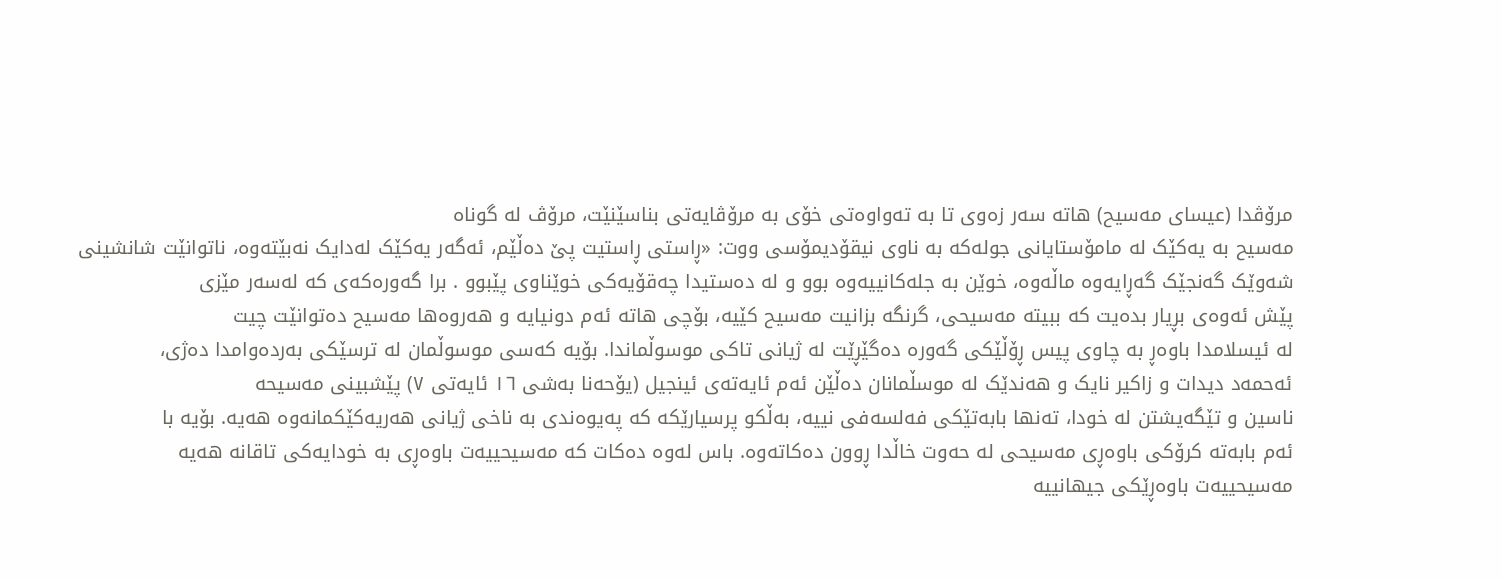مرۆڤدا (عیسای مەسیح) هاتە سەر زەوی تا بە تەواوەتی خۆی بە مرۆڤایەتی بناسێنێت، مرۆڤ لە گوناه
مەسیح بە یەکێک لە مامۆستایانی جولەکە بە ناوی نیقۆدیمۆسی ووت: «ڕاستی ڕاستیت پێ دەڵێم، ئەگەر یەکێک لەدایک نەبێتەوە، ناتوانێت شانشینی
شەوێک گەنجێک گەڕایەوە ماڵەوە، خوێن بە جلەکانییەوە بوو و لە دەستیدا چەقۆیەکی خوێناوی پێبوو . برا گەورەکەی کە لەسەر مێزی
پێش ئەوەی بڕیار بدەیت کە ببیتە مەسیحی، گرنگە بزانیت مەسیح کێیە، بۆچی هاتە ئەم دونیایە و هەروەها مەسیح دەتوانێت چیت
لە ئیسلامدا باوەڕ بە چاوی پیس ڕۆڵێکی گەورە دەگێڕێت لە ژیانی تاکی موسوڵماندا. بۆیە کەسی موسوڵمان لە ترسێکی بەردەوامدا دەژی،
ئەحمەد دیدات و زاکیر نایک و هەندێک لە موسڵمانان دەڵێن ئەم ئایەتەی ئینجیل (یۆحەنا بەشی ١٦ ئایەتی ٧) پێشبینی مەسیحە
ناسین و تێگەیشتن لە خودا، تەنها بابەتێکی فەلسەفی نییە، بەڵکو پرسیارێکە کە پەیوەندی بە ناخی ژیانی هەریەکێکمانەوە هەیە. بۆیە با
ئەم بابەتە کرۆکی باوەڕی مەسیحی لە حەوت خاڵدا ڕوون دەکاتەوە. باس لەوە دەکات کە مەسیحییەت باوەڕی بە خودایەکی تاقانە هەیە
مەسیحییەت باوەڕێکی جیهانییە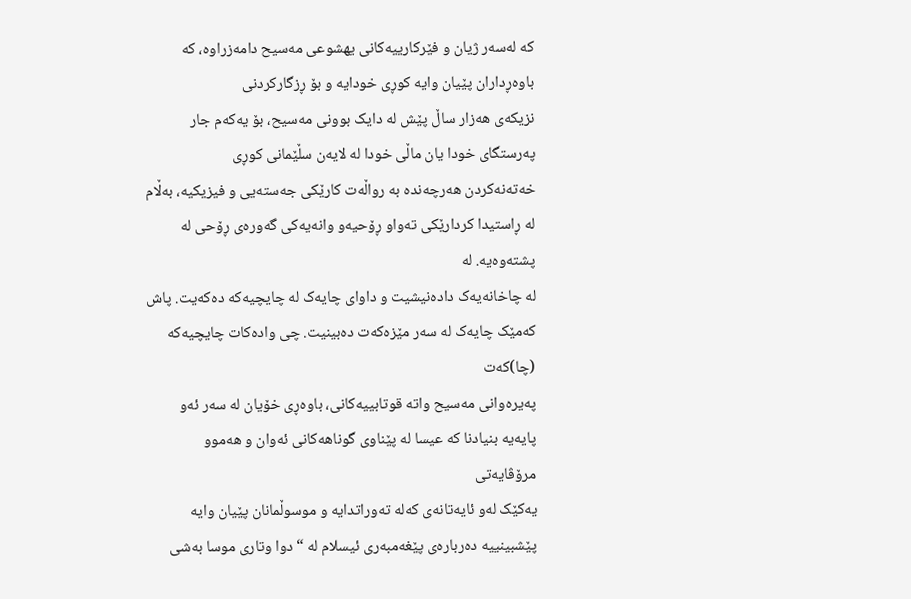کە لەسەر ژیان و فێرکارییەکانی یهشوعی مەسیح دامەزراوە، کە باوەڕداران پێیان وایە کوڕی خودایە و بۆ ڕزگارکردنی
نزیکەی هەزار ساڵ پێش لە دایک بوونی مەسیح، بۆ یەکەم جار پەرستگای خودا یان ماڵی خودا لە لایەن سڵێمانی کوڕی
خەتەنەکردن هەرچەندە بە رواڵەت کارێکی جەستەیی و فیزیکیە، بەڵام لە ڕاستیدا کردارێکی تەواو ڕۆحیەو وانەیەکی گەورەی ڕۆحی لە پشتەوەیە. لە
لە چاخانەیەک دادەنیشیت و داوای چایەک لە چایچیەکە دەکەیت. پاش کەمێک چایەک لە سەر مێزەکەت دەبینیت. چی وادەکات چایچیەکە (چا)کەت
پەیرەوانی مەسیح واتە قوتابییەکانی، باوەڕی خۆیان لە سەر ئەو پایەیە بنیادنا کە عیسا لە پێناوی گوناهەکانی ئەوان و هەموو مرۆڤایەتی
یەکێک لەو ئایەتانەی کەلە تەوراتدایە و موسوڵمانان پێیان وایە پێشبینییە دەربارەی پێغەمبەری ئیسلام لە “دوا وتاری موسا بەشی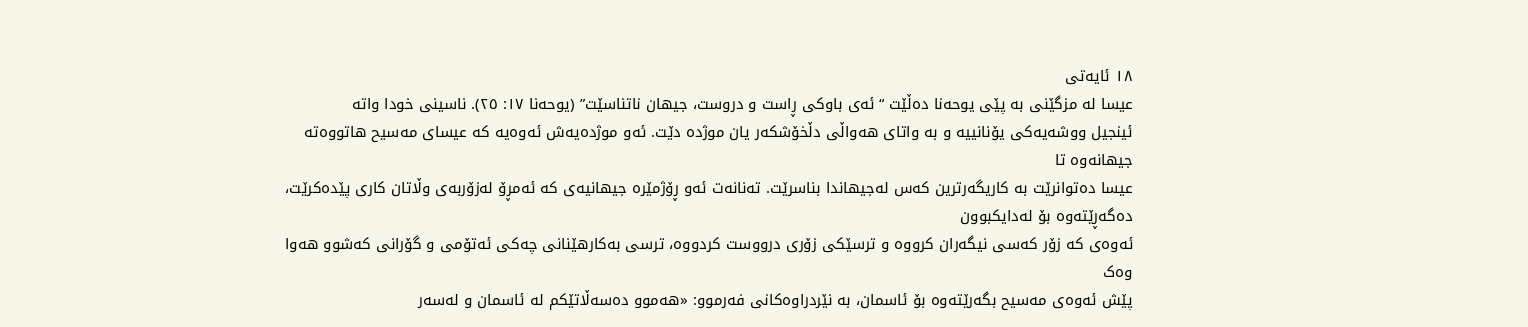۱٨ ئایەتی
عیسا لە مزگێنی بە پێی یوحەنا دەڵێت “ئەی باوکی ڕاست و دروست، جیهان ناتناسێت” (یوحەنا ١٧: ٢٥). ناسینی خودا واتە
ئینجیل ووشەیەکی یۆنانییە و بە واتای هەواڵی دڵخۆشکەر یان موژدە دێت. ئەو موژدەیەش ئەوەیە کە عیسای مەسیح هاتووەتە جیهانەوە تا
عیسا دەتوانرێت بە کاریگەرترین کەس لەجیهاندا بناسرێت. تەنانەت ئەو ڕۆژمێرە جیهانیەی کە ئەمڕۆ لەزۆربەی وڵاتان کاری پێدەکرێت، دەگەڕێتەوە بۆ لەدایکبوون
ئەوەی کە زۆر کەسی نیگەران کرووە و ترسێکی زۆری درووست کردووە، ترسی بەکارهێنانی چەکی ئەتۆمی و گۆرانی کەشوو هەوا وەک
پێش ئەوەی مەسیح بگەرێتەوە بۆ ئاسمان، بە نێردراوەکانی فەرموو: «هەموو دەسەڵاتێکم لە ئاسمان و لەسەر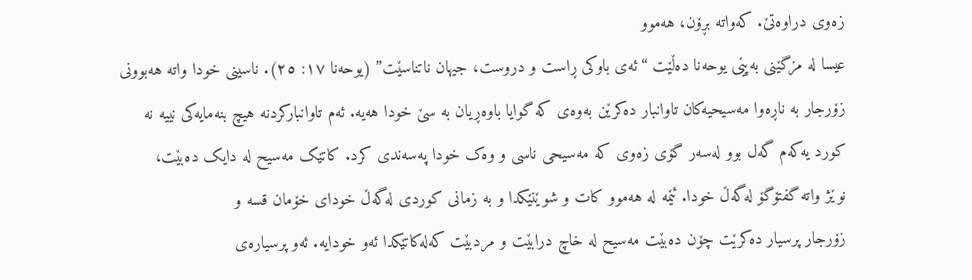زەوی دراوەتێ. کەواتە بڕۆن، هەموو
عیسا لە مزگێنی بەپێی یوحەنا دەڵێت “ئەی باوکی ڕاست و دروست، جیهان ناتناسێت” (یوحەنا ١٧: ٢٥). ناسینی خودا واتە هەبوونی
زۆرجار بە ناڕەوا مەسیحیەکان تاوانبار دەکرێن بەوەی کە گوایا باوەڕیان بە سێ خودا هەیە. ئەم تاوانبارکردنە هیچ بنەمایەکی نییە نە
کورد یەکەم گەل بوو لەسەر گۆی زەوی کە مەسیحی ناسی و وەک خودا پەسەندی کرد. کاتێک مەسیح لە دایک دەبێت،
نوێژ واتە گفتۆگۆ لەگەڵ خودا. ئێمە لە هەموو کات و شوێنێکدا و بە زمانی کوردی لەگەڵ خودای خۆمان قسە و
زۆرجار پرسیار دەکرێت چۆن دەبێت مەسیح لە خاچ درابێت و مردبێت کەلەکاتێکدا ئەو خودایە. ئەو پرسیارەی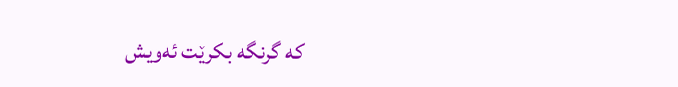کە گرنگە بکرێت ئەویش